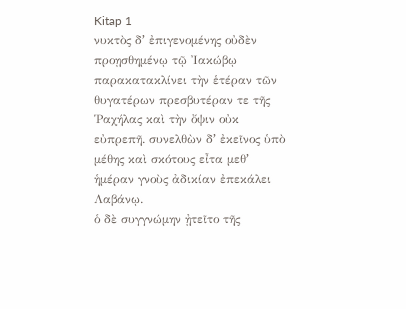Kitap 1
νυκτὸς δʼ ἐπιγενομένης οὐδὲν προῃσθημένῳ τῷ Ἰακώβῳ παρακατακλίνει τὴν ἑτέραν τῶν θυγατέρων πρεσβυτέραν τε τῆς Ῥαχήλας καὶ τὴν ὄψιν οὐκ εὐπρεπῆ. συνελθὼν δʼ ἐκεῖνος ὑπὸ μέθης καὶ σκότους εἶτα μεθʼ ἡμέραν γνοὺς ἀδικίαν ἐπεκάλει Λαβάνῳ.
ὁ δὲ συγγνώμην ᾐτεῖτο τῆς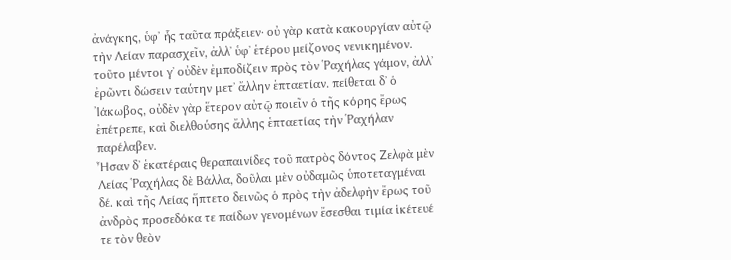ἀνάγκης, ὑφʼ ἧς ταῦτα πράξειεν· οὐ γὰρ κατὰ κακουργίαν αὐτῷ τὴν Λείαν παρασχεῖν, ἀλλʼ ὑφʼ ἑτέρου μείζονος νενικημένον. τοῦτο μέντοι γʼ οὐδὲν ἐμποδίζειν πρὸς τὸν Ῥαχήλας γάμον, ἀλλʼ ἐρῶντι δώσειν ταύτην μετʼ ἄλλην ἑπταετίαν. πείθεται δʼ ὁ Ἰάκωβος, οὐδὲν γὰρ ἕτερον αὐτῷ ποιεῖν ὁ τῆς κόρης ἔρως ἐπέτρεπε, καὶ διελθούσης ἄλλης ἑπταετίας τὴν Ῥαχήλαν παρέλαβεν.
Ἦσαν δʼ ἑκατέραις θεραπαινίδες τοῦ πατρὸς δόντος Ζελφὰ μὲν Λείας Ῥαχήλας δὲ Βάλλα, δοῦλαι μὲν οὐδαμῶς ὑποτεταγμέναι δέ. καὶ τῆς Λείας ἥπτετο δεινῶς ὁ πρὸς τὴν ἀδελφὴν ἔρως τοῦ ἀνδρὸς προσεδόκα τε παίδων γενομένων ἔσεσθαι τιμία ἱκέτευέ τε τὸν θεὸν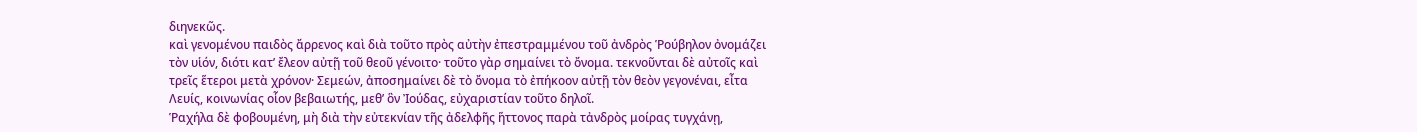διηνεκῶς.
καὶ γενομένου παιδὸς ἄρρενος καὶ διὰ τοῦτο πρὸς αὐτὴν ἐπεστραμμένου τοῦ ἀνδρὸς Ῥούβηλον ὀνομάζει τὸν υἱόν, διότι κατʼ ἔλεον αὐτῇ τοῦ θεοῦ γένοιτο· τοῦτο γὰρ σημαίνει τὸ ὄνομα. τεκνοῦνται δὲ αὐτοῖς καὶ τρεῖς ἕτεροι μετὰ χρόνον· Σεμεών, ἀποσημαίνει δὲ τὸ ὄνομα τὸ ἐπήκοον αὐτῇ τὸν θεὸν γεγονέναι, εἶτα Λευίς, κοινωνίας οἷον βεβαιωτής, μεθʼ ὃν Ἰούδας, εὐχαριστίαν τοῦτο δηλοῖ.
Ῥαχήλα δὲ φοβουμένη, μὴ διὰ τὴν εὐτεκνίαν τῆς ἀδελφῆς ἥττονος παρὰ τἀνδρὸς μοίρας τυγχάνῃ,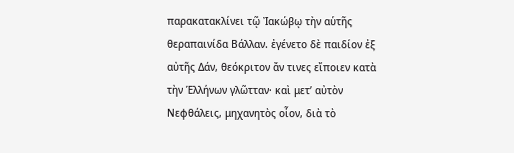παρακατακλίνει τῷ Ἰακώβῳ τὴν αὑτῆς θεραπαινίδα Βάλλαν. ἐγένετο δὲ παιδίον ἐξ αὐτῆς Δάν, θεόκριτον ἄν τινες εἴποιεν κατὰ τὴν Ἑλλήνων γλῶτταν· καὶ μετʼ αὐτὸν Νεφθάλεις, μηχανητὸς οἷον, διὰ τὸ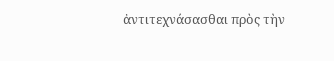ἀντιτεχνάσασθαι πρὸς τὴν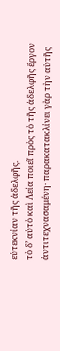εὐτεκνίαν τῆς ἀδελφῆς.
τὸ δʼ αὐτὸ καὶ Λεία ποιεῖ πρὸς τὸ τῆς ἀδελφῆς ἔργον ἀντιτεχνασαμένη· παρακατακλίνει γὰρ τὴν αὑτῆς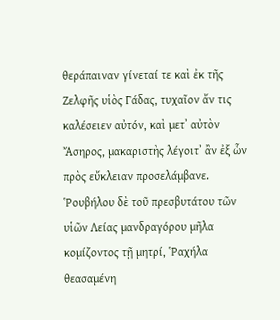θεράπαιναν γίνεταί τε καὶ ἐκ τῆς Ζελφῆς υἱὸς Γάδας, τυχαῖον ἄν τις καλέσειεν αὐτόν, καὶ μετʼ αὐτὸν Ἄσηρος, μακαριστὴς λέγοιτʼ ἂν ἐξ ὧν πρὸς εὔκλειαν προσελάμβανε.
Ῥουβήλου δὲ τοῦ πρεσβυτάτου τῶν υἱῶν Λείας μανδραγόρου μῆλα κομίζοντος τῇ μητρί, Ῥαχήλα θεασαμένη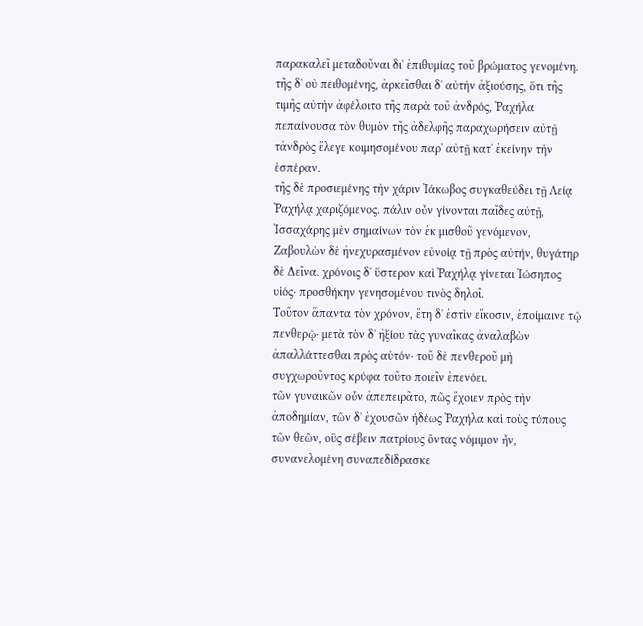παρακαλεῖ μεταδοῦναι διʼ ἐπιθυμίας τοῦ βρώματος γενομένη. τῆς δʼ οὐ πειθομένης, ἀρκεῖσθαι δʼ αὐτὴν ἀξιούσης, ὅτι τῆς τιμῆς αὐτὴν ἀφέλοιτο τῆς παρὰ τοῦ ἀνδρός, Ῥαχήλα πεπαίνουσα τὸν θυμὸν τῆς ἀδελφῆς παραχωρήσειν αὐτῇ τἀνδρὸς ἔλεγε κοιμησομένου παρʼ αὐτῇ κατʼ ἐκείνην τὴν ἑσπέραν.
τῆς δὲ προσιεμένης τὴν χάριν Ἰάκωβος συγκαθεύδει τῇ Λείᾳ Ῥαχήλᾳ χαριζόμενος. πάλιν οὖν γίνονται παῖδες αὐτῇ, Ἰσσαχάρης μὲν σημαίνων τὸν ἐκ μισθοῦ γενόμενον, Ζαβουλὼν δὲ ἠνεχυρασμένον εὐνοίᾳ τῇ πρὸς αὐτήν, θυγάτηρ δὲ Δεῖνα. χρόνοις δʼ ὕστερον καὶ Ῥαχήλᾳ γίνεται Ἰώσηπος υἱός· προσθήκην γενησομένου τινὸς δηλοῖ.
Τοῦτον ἅπαντα τὸν χρόνον, ἔτη δʼ ἐστὶν εἴκοσιν, ἐποίμαινε τῷ πενθερῷ· μετὰ τὸν δʼ ἠξίου τὰς γυναῖκας ἀναλαβὼν ἀπαλλάττεσθαι πρὸς αὑτόν· τοῦ δὲ πενθεροῦ μὴ συγχωροῦντος κρύφα τοῦτο ποιεῖν ἐπενόει.
τῶν γυναικῶν οὖν ἀπεπειρᾶτο, πῶς ἔχοιεν πρὸς τὴν ἀποδημίαν, τῶν δʼ ἐχουσῶν ἡδέως Ῥαχήλα καὶ τοὺς τύπους τῶν θεῶν, οὓς σέβειν πατρίους ὄντας νόμιμον ἦν, συνανελομένη συναπεδίδρασκε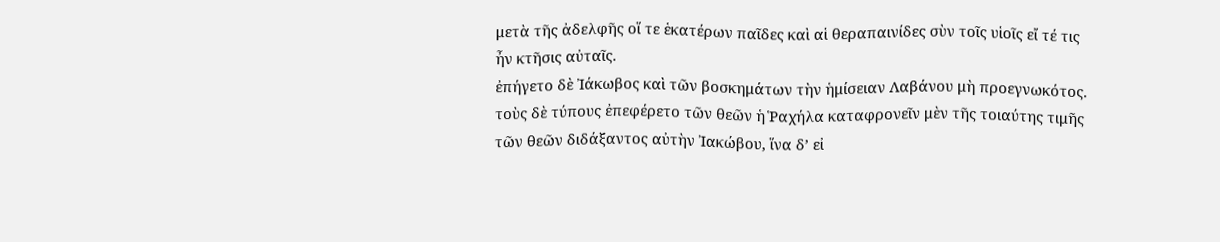μετὰ τῆς ἀδελφῆς οἵ τε ἑκατέρων παῖδες καὶ αἱ θεραπαινίδες σὺν τοῖς υἱοῖς εἴ τέ τις ἦν κτῆσις αὐταῖς.
ἐπήγετο δὲ Ἰάκωβος καὶ τῶν βοσκημάτων τὴν ἡμίσειαν Λαβάνου μὴ προεγνωκότος. τοὺς δὲ τύπους ἐπεφέρετο τῶν θεῶν ἡ Ῥαχήλα καταφρονεῖν μὲν τῆς τοιαύτης τιμῆς τῶν θεῶν διδάξαντος αὐτὴν Ἰακώβου, ἵνα δʼ εἰ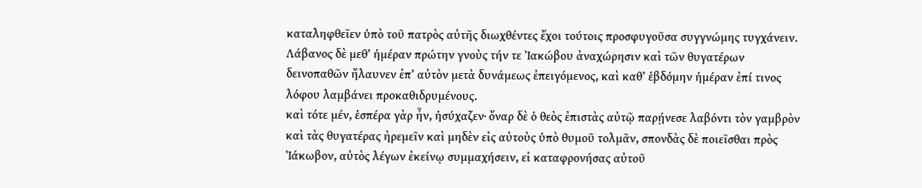καταληφθεῖεν ὑπὸ τοῦ πατρὸς αὐτῆς διωχθέντες ἔχοι τούτοις προσφυγοῦσα συγγνώμης τυγχάνειν.
Λάβανος δὲ μεθʼ ἡμέραν πρώτην γνοὺς τήν τε Ἰακώβου ἀναχώρησιν καὶ τῶν θυγατέρων δεινοπαθῶν ἤλαυνεν ἐπʼ αὐτὸν μετὰ δυνάμεως ἐπειγόμενος, καὶ καθʼ ἑβδόμην ἡμέραν ἐπί τινος λόφου λαμβάνει προκαθιδρυμένους.
καὶ τότε μέν, ἑσπέρα γὰρ ἦν, ἡσύχαζεν· ὄναρ δὲ ὁ θεὸς ἐπιστὰς αὐτῷ παρῄνεσε λαβόντι τὸν γαμβρὸν καὶ τὰς θυγατέρας ἠρεμεῖν καὶ μηδὲν εἰς αὐτοὺς ὑπὸ θυμοῦ τολμᾶν, σπονδὰς δὲ ποιεῖσθαι πρὸς Ἰάκωβον, αὐτὸς λέγων ἐκείνῳ συμμαχήσειν, εἰ καταφρονήσας αὐτοῦ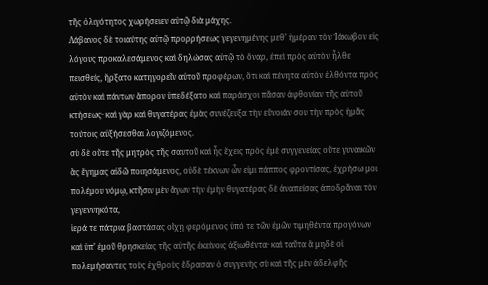τῆς ὀλιγότητος χωρήσειεν αὐτῷ διὰ μάχης.
Λάβανος δὲ τοιαύτης αὐτῷ προρρήσεως γεγενημένης μεθʼ ἡμέραν τὸν Ἰάκωβον εἰς λόγους προκαλεσάμενος καὶ δηλώσας αὐτῷ τὸ ὄναρ, ἐπεὶ πρὸς αὐτὸν ἦλθε πεισθείς, ἤρξατο κατηγορεῖν αὐτοῦ προφέρων, ὅτι καὶ πένητα αὐτὸν ἐλθόντα πρὸς αὐτὸν καὶ πάντων ἄπορον ὑπεδέξατο καὶ παράσχοι πᾶσαν ἀφθονίαν τῆς αὑτοῦ κτήσεως· καὶ γὰρ καὶ θυγατέρας ἐμὰς συνέζευξα τὴν εὔνοιάν σου τὴν πρὸς ἡμᾶς τούτοις αὐξήσεσθαι λογιζόμενος.
σὺ δὲ οὔτε τῆς μητρὸς τῆς σαυτοῦ καὶ ἧς ἔχεις πρὸς ἐμὲ συγγενείας οὔτε γυναικῶν ἃς ἔγημας αἰδῶ ποιησάμενος, οὐδὲ τέκνων ὧν εἰμι πάππος φροντίσας, ἐχρήσω μοι πολέμου νόμῳ, κτῆσιν μὲν ἄγων τὴν ἐμὴν θυγατέρας δὲ ἀναπείσας ἀποδρᾶναι τὸν γεγεννηκότα,
ἱερά τε πάτρια βαστάσας οἴχῃ φερόμενος ὑπό τε τῶν ἐμῶν τιμηθέντα προγόνων καὶ ὑπʼ ἐμοῦ θρησκείας τῆς αὐτῆς ἐκείνοις ἀξιωθέντα· καὶ ταῦτα ἃ μηδὲ οἱ πολεμήσαντες τοὺς ἐχθροὺς ἔδρασαν ὁ συγγενὴς σὺ καὶ τῆς μὲν ἀδελφῆς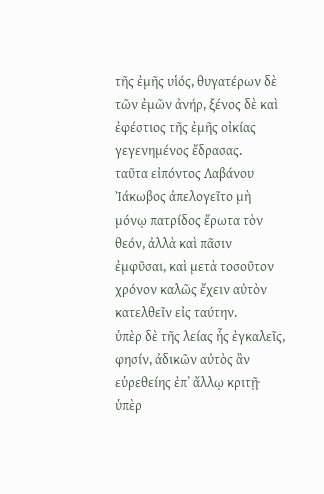τῆς ἐμῆς υἱός, θυγατέρων δὲ τῶν ἐμῶν ἀνήρ, ξένος δὲ καὶ ἐφέστιος τῆς ἐμῆς οἰκίας γεγενημένος ἔδρασας.
ταῦτα εἰπόντος Λαβάνου Ἰάκωβος ἀπελογεῖτο μὴ μόνῳ πατρίδος ἔρωτα τὸν θεόν, ἀλλὰ καὶ πᾶσιν ἐμφῦσαι, καὶ μετὰ τοσοῦτον χρόνον καλῶς ἔχειν αὐτὸν κατελθεῖν εἰς ταύτην.
ὑπὲρ δὲ τῆς λείας ἧς ἐγκαλεῖς, φησίν, ἀδικῶν αὐτὸς ἂν εὑρεθείης ἐπʼ ἄλλῳ κριτῇ· ὑπὲρ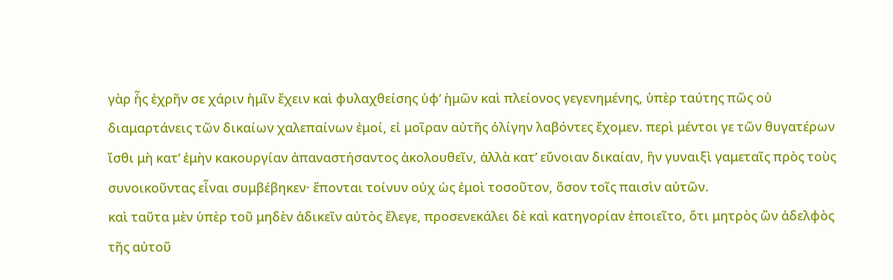γὰρ ἧς ἐχρῆν σε χάριν ἡμῖν ἔχειν καὶ φυλαχθείσης ὑφʼ ἡμῶν καὶ πλείονος γεγενημένης, ὑπὲρ ταύτης πῶς οὐ διαμαρτάνεις τῶν δικαίων χαλεπαίνων ἐμοί, εἰ μοῖραν αὐτῆς ὀλίγην λαβόντες ἔχομεν. περὶ μέντοι γε τῶν θυγατέρων ἴσθι μὴ κατʼ ἐμὴν κακουργίαν ἀπαναστήσαντος ἀκολουθεῖν, ἀλλὰ κατʼ εὔνοιαν δικαίαν, ἣν γυναιξὶ γαμεταῖς πρὸς τοὺς συνοικοῦντας εἶναι συμβέβηκεν· ἕπονται τοίνυν οὐχ ὡς ἐμοὶ τοσοῦτον, ὅσον τοῖς παισὶν αὐτῶν.
καὶ ταῦτα μὲν ὑπὲρ τοῦ μηδὲν ἀδικεῖν αὐτὸς ἔλεγε, προσενεκάλει δὲ καὶ κατηγορίαν ἐποιεῖτο, ὅτι μητρὸς ὢν ἀδελφὸς τῆς αὐτοῦ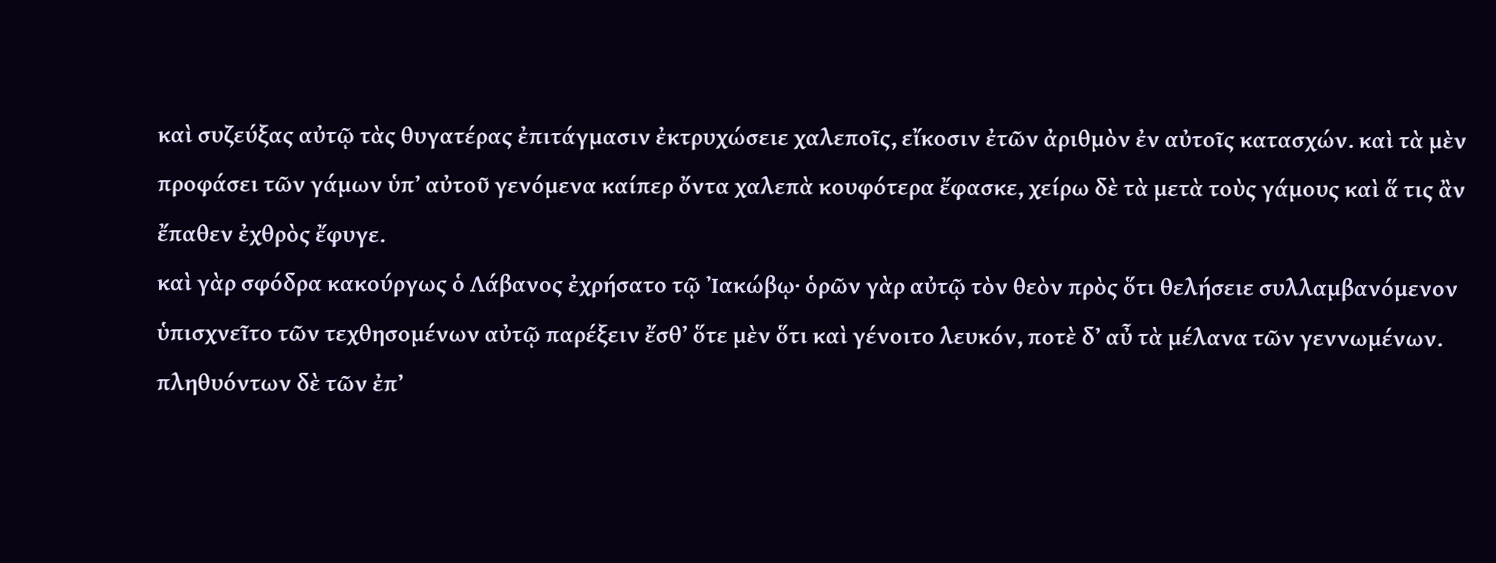καὶ συζεύξας αὐτῷ τὰς θυγατέρας ἐπιτάγμασιν ἐκτρυχώσειε χαλεποῖς, εἴκοσιν ἐτῶν ἀριθμὸν ἐν αὐτοῖς κατασχών. καὶ τὰ μὲν προφάσει τῶν γάμων ὑπʼ αὐτοῦ γενόμενα καίπερ ὄντα χαλεπὰ κουφότερα ἔφασκε, χείρω δὲ τὰ μετὰ τοὺς γάμους καὶ ἅ τις ἂν ἔπαθεν ἐχθρὸς ἔφυγε.
καὶ γὰρ σφόδρα κακούργως ὁ Λάβανος ἐχρήσατο τῷ Ἰακώβῳ· ὁρῶν γὰρ αὐτῷ τὸν θεὸν πρὸς ὅτι θελήσειε συλλαμβανόμενον ὑπισχνεῖτο τῶν τεχθησομένων αὐτῷ παρέξειν ἔσθʼ ὅτε μὲν ὅτι καὶ γένοιτο λευκόν, ποτὲ δʼ αὖ τὰ μέλανα τῶν γεννωμένων.
πληθυόντων δὲ τῶν ἐπʼ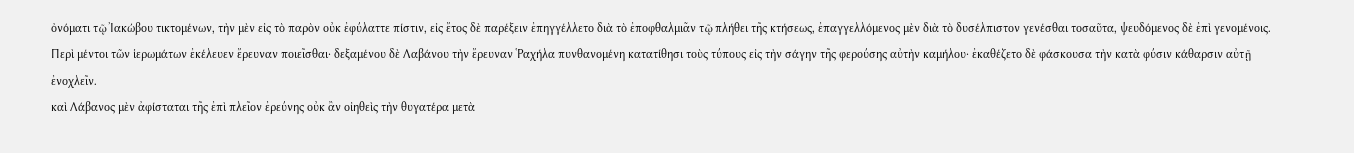ὀνόματι τῷ Ἰακώβου τικτομένων, τὴν μὲν εἰς τὸ παρὸν οὐκ ἐφύλαττε πίστιν, εἰς ἔτος δὲ παρέξειν ἐπηγγέλλετο διὰ τὸ ἐποφθαλμιᾶν τῷ πλήθει τῆς κτήσεως, ἐπαγγελλόμενος μὲν διὰ τὸ δυσέλπιστον γενέσθαι τοσαῦτα, ψευδόμενος δὲ ἐπὶ γενομένοις.
Περὶ μέντοι τῶν ἱερωμάτων ἐκέλευεν ἔρευναν ποιεῖσθαι· δεξαμένου δὲ Λαβάνου τὴν ἔρευναν Ῥαχήλα πυνθανομένη κατατίθησι τοὺς τύπους εἰς τὴν σάγην τῆς φερούσης αὐτὴν καμήλου· ἐκαθέζετο δὲ φάσκουσα τὴν κατὰ φύσιν κάθαρσιν αὐτῇ ἐνοχλεῖν.
καὶ Λάβανος μὲν ἀφίσταται τῆς ἐπὶ πλεῖον ἐρεύνης οὐκ ἂν οἰηθεὶς τὴν θυγατέρα μετὰ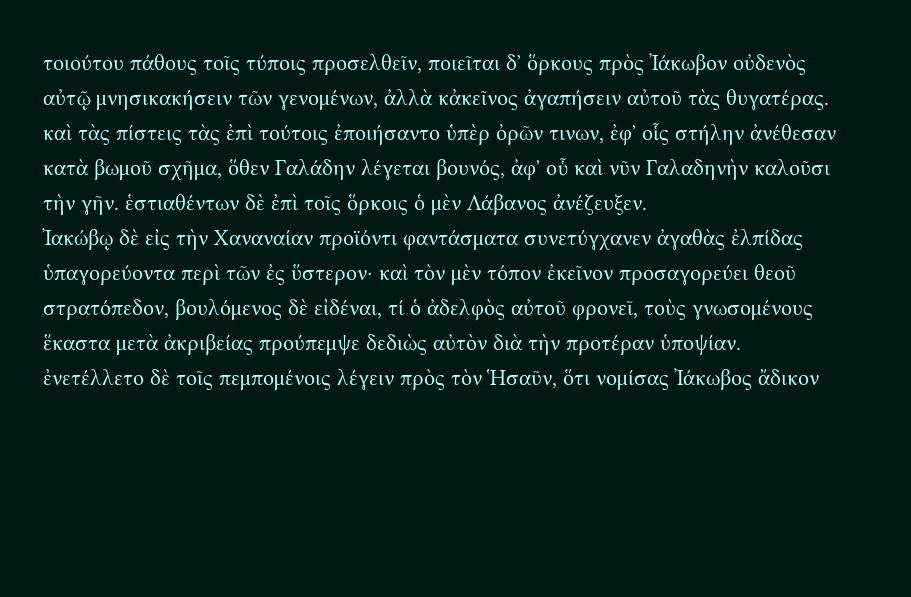τοιούτου πάθους τοῖς τύποις προσελθεῖν, ποιεῖται δʼ ὅρκους πρὸς Ἰάκωβον οὐδενὸς αὐτῷ μνησικακήσειν τῶν γενομένων, ἀλλὰ κἀκεῖνος ἀγαπήσειν αὐτοῦ τὰς θυγατέρας.
καὶ τὰς πίστεις τὰς ἐπὶ τούτοις ἐποιήσαντο ὑπὲρ ὀρῶν τινων, ἐφʼ οἷς στήλην ἀνέθεσαν κατὰ βωμοῦ σχῆμα, ὅθεν Γαλάδην λέγεται βουνός, ἀφʼ οὗ καὶ νῦν Γαλαδηνὴν καλοῦσι τὴν γῆν. ἑστιαθέντων δὲ ἐπὶ τοῖς ὅρκοις ὁ μὲν Λάβανος ἀνέζευξεν.
Ἰακώβῳ δὲ εἰς τὴν Χαναναίαν προϊόντι φαντάσματα συνετύγχανεν ἀγαθὰς ἐλπίδας ὑπαγορεύοντα περὶ τῶν ἐς ὕστερον· καὶ τὸν μὲν τόπον ἐκεῖνον προσαγορεύει θεοῦ στρατόπεδον, βουλόμενος δὲ εἰδέναι, τί ὁ ἀδελφὸς αὐτοῦ φρονεῖ, τοὺς γνωσομένους ἕκαστα μετὰ ἀκριβείας προύπεμψε δεδιὼς αὐτὸν διὰ τὴν προτέραν ὑποψίαν.
ἐνετέλλετο δὲ τοῖς πεμπομένοις λέγειν πρὸς τὸν Ἡσαῦν, ὅτι νομίσας Ἰάκωβος ἄδικον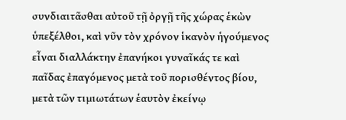συνδιαιτᾶσθαι αὐτοῦ τῇ ὀργῇ τῆς χώρας ἑκὼν ὑπεξέλθοι, καὶ νῦν τὸν χρόνον ἱκανὸν ἡγούμενος εἶναι διαλλάκτην ἐπανήκοι γυναῖκάς τε καὶ παῖδας ἐπαγόμενος μετὰ τοῦ πορισθέντος βίου, μετὰ τῶν τιμιωτάτων ἑαυτὸν ἐκείνῳ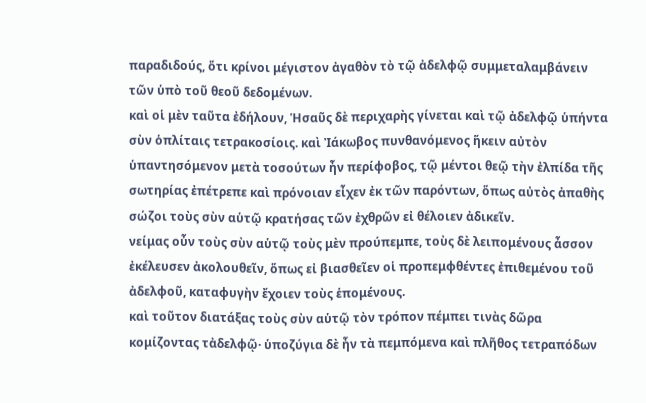παραδιδούς, ὅτι κρίνοι μέγιστον ἀγαθὸν τὸ τῷ ἀδελφῷ συμμεταλαμβάνειν τῶν ὑπὸ τοῦ θεοῦ δεδομένων.
καὶ οἱ μὲν ταῦτα ἐδήλουν, Ἡσαῦς δὲ περιχαρὴς γίνεται καὶ τῷ ἀδελφῷ ὑπήντα σὺν ὁπλίταις τετρακοσίοις. καὶ Ἰάκωβος πυνθανόμενος ἥκειν αὐτὸν ὑπαντησόμενον μετὰ τοσούτων ἦν περίφοβος, τῷ μέντοι θεῷ τὴν ἐλπίδα τῆς σωτηρίας ἐπέτρεπε καὶ πρόνοιαν εἶχεν ἐκ τῶν παρόντων, ὅπως αὐτὸς ἀπαθὴς σώζοι τοὺς σὺν αὑτῷ κρατήσας τῶν ἐχθρῶν εἰ θέλοιεν ἀδικεῖν.
νείμας οὖν τοὺς σὺν αὑτῷ τοὺς μὲν προύπεμπε, τοὺς δὲ λειπομένους ἆσσον ἐκέλευσεν ἀκολουθεῖν, ὅπως εἰ βιασθεῖεν οἱ προπεμφθέντες ἐπιθεμένου τοῦ ἀδελφοῦ, καταφυγὴν ἔχοιεν τοὺς ἑπομένους.
καὶ τοῦτον διατάξας τοὺς σὺν αὑτῷ τὸν τρόπον πέμπει τινὰς δῶρα κομίζοντας τἀδελφῷ· ὑποζύγια δὲ ἦν τὰ πεμπόμενα καὶ πλῆθος τετραπόδων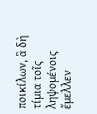ποικίλων, ἃ δὴ τίμια τοῖς ληψομένοις ἔμελλεν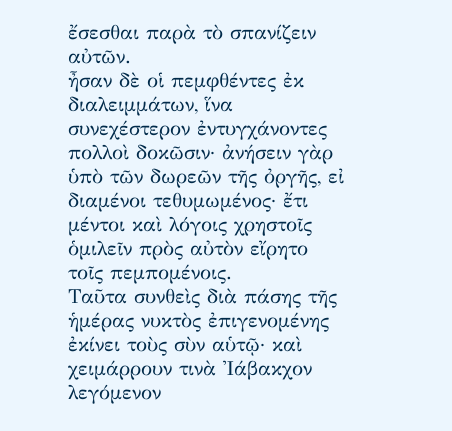ἔσεσθαι παρὰ τὸ σπανίζειν αὐτῶν.
ἦσαν δὲ οἱ πεμφθέντες ἐκ διαλειμμάτων, ἵνα συνεχέστερον ἐντυγχάνοντες πολλοὶ δοκῶσιν· ἀνήσειν γὰρ ὑπὸ τῶν δωρεῶν τῆς ὀργῆς, εἰ διαμένοι τεθυμωμένος· ἔτι μέντοι καὶ λόγοις χρηστοῖς ὁμιλεῖν πρὸς αὐτὸν εἴρητο τοῖς πεμπομένοις.
Ταῦτα συνθεὶς διὰ πάσης τῆς ἡμέρας νυκτὸς ἐπιγενομένης ἐκίνει τοὺς σὺν αὑτῷ· καὶ χειμάρρουν τινὰ Ἰάβακχον λεγόμενον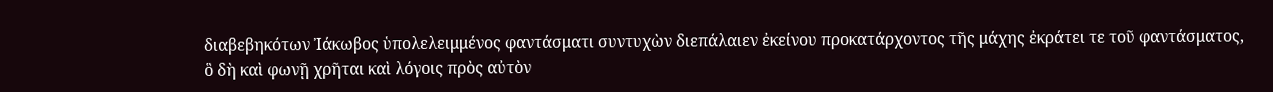διαβεβηκότων Ἰάκωβος ὑπολελειμμένος φαντάσματι συντυχὼν διεπάλαιεν ἐκείνου προκατάρχοντος τῆς μάχης ἐκράτει τε τοῦ φαντάσματος,
ὃ δὴ καὶ φωνῇ χρῆται καὶ λόγοις πρὸς αὐτὸν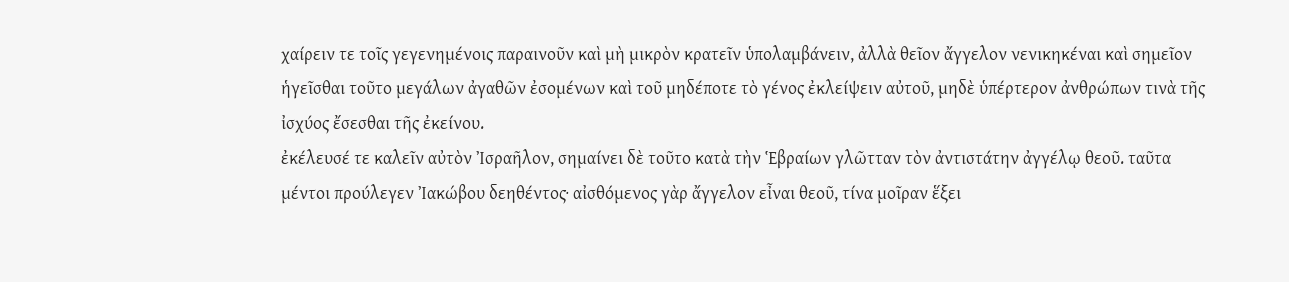χαίρειν τε τοῖς γεγενημένοις παραινοῦν καὶ μὴ μικρὸν κρατεῖν ὑπολαμβάνειν, ἀλλὰ θεῖον ἄγγελον νενικηκέναι καὶ σημεῖον ἡγεῖσθαι τοῦτο μεγάλων ἀγαθῶν ἐσομένων καὶ τοῦ μηδέποτε τὸ γένος ἐκλείψειν αὐτοῦ, μηδὲ ὑπέρτερον ἀνθρώπων τινὰ τῆς ἰσχύος ἔσεσθαι τῆς ἐκείνου.
ἐκέλευσέ τε καλεῖν αὐτὸν Ἰσραῆλον, σημαίνει δὲ τοῦτο κατὰ τὴν Ἑβραίων γλῶτταν τὸν ἀντιστάτην ἀγγέλῳ θεοῦ. ταῦτα μέντοι προύλεγεν Ἰακώβου δεηθέντος· αἰσθόμενος γὰρ ἄγγελον εἶναι θεοῦ, τίνα μοῖραν ἕξει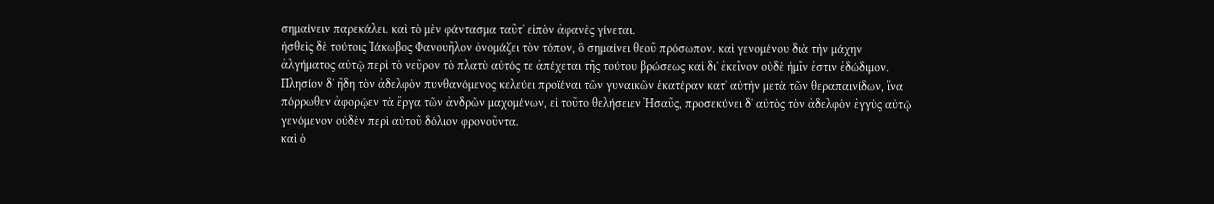σημαίνειν παρεκάλει. καὶ τὸ μὲν φάντασμα ταῦτʼ εἰπὸν ἀφανὲς γίνεται.
ἡσθεὶς δὲ τούτοις Ἰάκωβος Φανουῆλον ὀνομάζει τὸν τόπον, ὃ σημαίνει θεοῦ πρόσωπον. καὶ γενομένου διὰ τὴν μάχην ἀλγήματος αὐτῷ περὶ τὸ νεῦρον τὸ πλατὺ αὐτός τε ἀπέχεται τῆς τούτου βρώσεως καὶ διʼ ἐκεῖνον οὐδὲ ἡμῖν ἐστιν ἐδώδιμον.
Πλησίον δʼ ἤδη τὸν ἀδελφὸν πυνθανόμενος κελεύει προϊέναι τῶν γυναικῶν ἑκατέραν κατʼ αὐτὴν μετὰ τῶν θεραπαινίδων, ἵνα πόρρωθεν ἀφορῷεν τὰ ἔργα τῶν ἀνδρῶν μαχομένων, εἰ τοῦτο θελήσειεν Ἡσαῦς, προσεκύνει δʼ αὐτὸς τὸν ἀδελφὸν ἐγγὺς αὐτῷ γενόμενον οὐδὲν περὶ αὐτοῦ δόλιον φρονοῦντα.
καὶ ὁ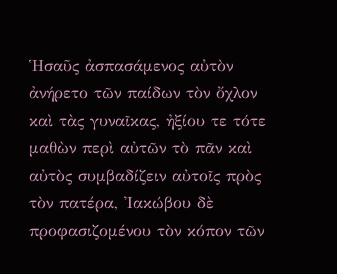Ἡσαῦς ἀσπασάμενος αὐτὸν ἀνήρετο τῶν παίδων τὸν ὄχλον καὶ τὰς γυναῖκας, ἠξίου τε τότε μαθὼν περὶ αὐτῶν τὸ πᾶν καὶ αὐτὸς συμβαδίζειν αὐτοῖς πρὸς τὸν πατέρα, Ἰακώβου δὲ προφασιζομένου τὸν κόπον τῶν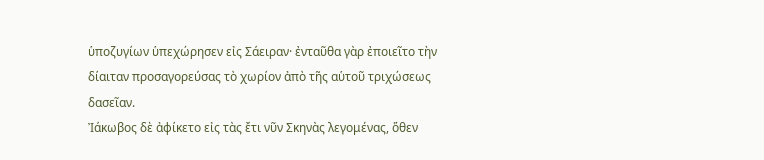ὑποζυγίων ὑπεχώρησεν εἰς Σάειραν· ἐνταῦθα γὰρ ἐποιεῖτο τὴν δίαιταν προσαγορεύσας τὸ χωρίον ἀπὸ τῆς αὑτοῦ τριχώσεως δασεῖαν.
Ἰάκωβος δὲ ἀφίκετο εἰς τὰς ἔτι νῦν Σκηνὰς λεγομένας, ὅθεν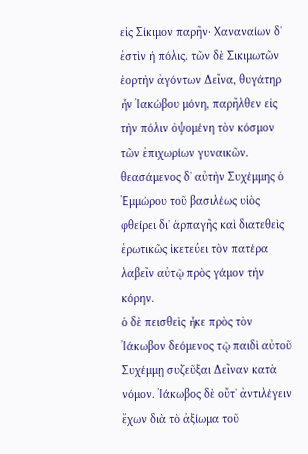εἰς Σίκιμον παρῆν· Χαναναίων δʼ ἐστὶν ἡ πόλις. τῶν δὲ Σικιμωτῶν ἑορτὴν ἀγόντων Δεῖνα, θυγάτηρ ἦν Ἰακώβου μόνη, παρῆλθεν εἰς τὴν πόλιν ὀψομένη τὸν κόσμον τῶν ἐπιχωρίων γυναικῶν. θεασάμενος δʼ αὐτὴν Συχέμμης ὁ Ἐμμώρου τοῦ βασιλέως υἱὸς φθείρει διʼ ἁρπαγῆς καὶ διατεθεὶς ἐρωτικῶς ἱκετεύει τὸν πατέρα λαβεῖν αὐτῷ πρὸς γάμον τὴν κόρην.
ὁ δὲ πεισθεὶς ἧκε πρὸς τὸν Ἰάκωβον δεόμενος τῷ παιδὶ αὐτοῦ Συχέμμῃ συζεῦξαι Δεῖναν κατὰ νόμον. Ἰάκωβος δὲ οὔτʼ ἀντιλέγειν ἔχων διὰ τὸ ἀξίωμα τοῦ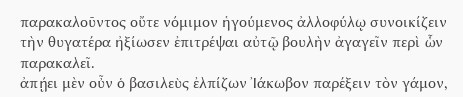παρακαλοῦντος οὔτε νόμιμον ἡγούμενος ἀλλοφύλῳ συνοικίζειν τὴν θυγατέρα ἠξίωσεν ἐπιτρέψαι αὐτῷ βουλὴν ἀγαγεῖν περὶ ὧν παρακαλεῖ.
ἀπῄει μὲν οὖν ὁ βασιλεὺς ἐλπίζων Ἰάκωβον παρέξειν τὸν γάμον,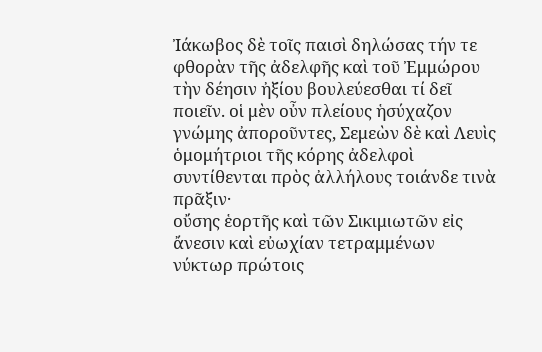Ἰάκωβος δὲ τοῖς παισὶ δηλώσας τήν τε φθορὰν τῆς ἀδελφῆς καὶ τοῦ Ἐμμώρου τὴν δέησιν ἠξίου βουλεύεσθαι τί δεῖ ποιεῖν. οἱ μὲν οὖν πλείους ἡσύχαζον γνώμης ἀποροῦντες, Σεμεὼν δὲ καὶ Λευὶς ὁμομήτριοι τῆς κόρης ἀδελφοὶ συντίθενται πρὸς ἀλλήλους τοιάνδε τινὰ πρᾶξιν·
οὔσης ἑορτῆς καὶ τῶν Σικιμιωτῶν εἰς ἄνεσιν καὶ εὐωχίαν τετραμμένων νύκτωρ πρώτοις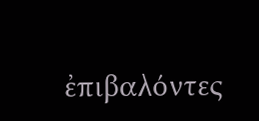ἐπιβαλόντες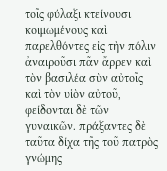τοῖς φύλαξι κτείνουσι κοιμωμένους καὶ παρελθόντες εἰς τὴν πόλιν ἀναιροῦσι πᾶν ἄρρεν καὶ τὸν βασιλέα σὺν αὐτοῖς καὶ τὸν υἱὸν αὐτοῦ, φείδονται δὲ τῶν γυναικῶν. πράξαντες δὲ ταῦτα δίχα τῆς τοῦ πατρὸς γνώμης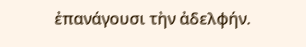ἐπανάγουσι τὴν ἀδελφήν.